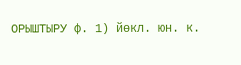ОРЫШТЫРУ ф. 1) йөкл. юн. к.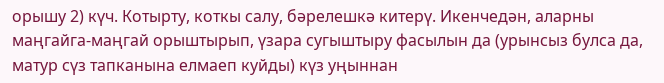орышу 2) күч. Котырту, коткы салу, бәрелешкә китерү. Икенчедән, аларны маңгайга-маңгай орыштырып, үзара сугыштыру фасылын да (урынсыз булса да, матур сүз тапканына елмаеп куйды) күз уңыннан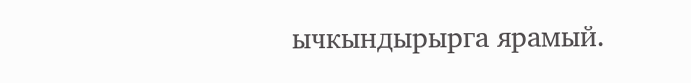ычкындырырга ярамый.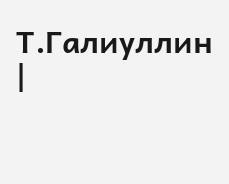Т.Галиуллин |